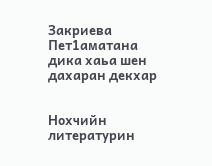Закриева Пет1аматана дика хаьа шен дахаран декхар


Нохчийн литературин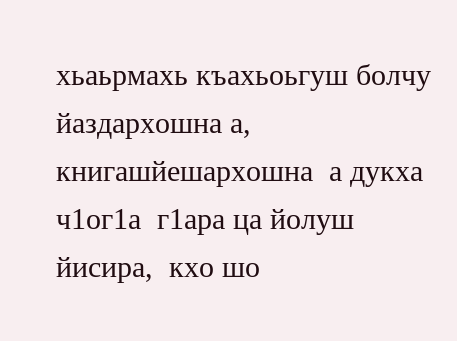хьаьрмахь къахьоьгуш болчу йаздархошна а, книгашйешархошна  а дукха  ч1ог1а  г1ара ца йолуш  йисира,  кхо шо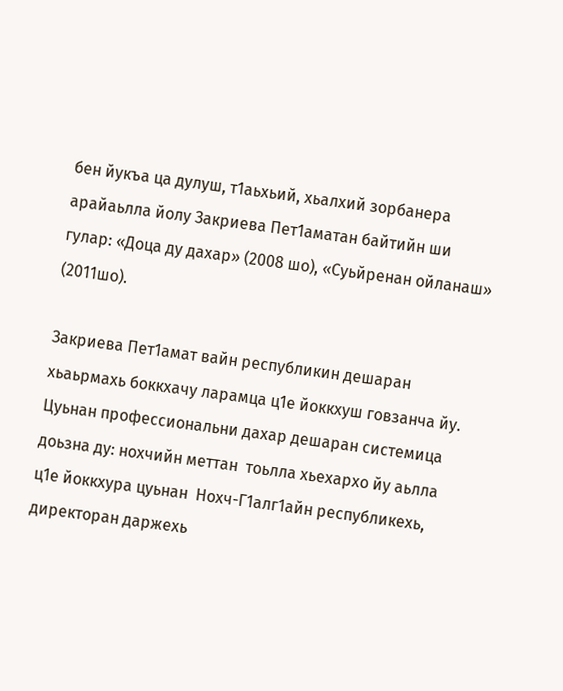бен йукъа ца дулуш, т1аьхьий, хьалхий зорбанера арайаьлла йолу Закриева Пет1аматан байтийн ши гулар: «Доца ду дахар» (2008 шо), «Суьйренан ойланаш» (2011шо).

Закриева Пет1амат вайн республикин дешаран хьаьрмахь боккхачу ларамца ц1е йоккхуш говзанча йу. Цуьнан профессиональни дахар дешаран системица доьзна ду: нохчийн меттан  тоьлла хьехархо йу аьлла ц1е йоккхура цуьнан  Нохч-Г1алг1айн республикехь, директоран даржехь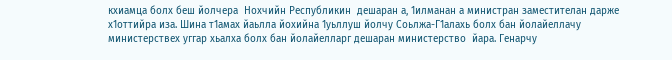кхиамца болх беш йолчера  Нохчийн Республикин  дешаран а, 1илманан а министран заместителан дарже х1оттийра иза. Шина т1амах йаьлла йохийна 1уьллуш йолчу Соьлжа-Г1алахь болх бан йолайеллачу министерствех уггар хьалха болх бан йолайелларг дешаран министерство  йара. Генарчу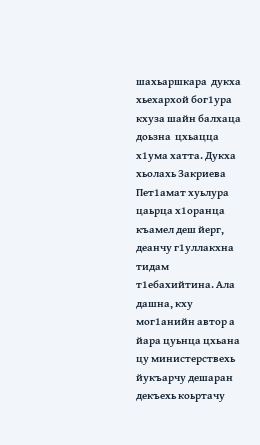шахьаршкара  дукха хьехархой бог1ура кхуза шайн балхаца доьзна  цхьацца  х1ума хатта. Дукха хьолахь Закриева Пет1амат хуьлура цаьрца х1оранца къамел деш йерг, деанчу г1уллакхна тидам т1ебахийтина. Ала дашна, кху мог1анийн автор а йара цуьнца цхьана цу министерствехь йукъарчу дешаран декъехь коьртачу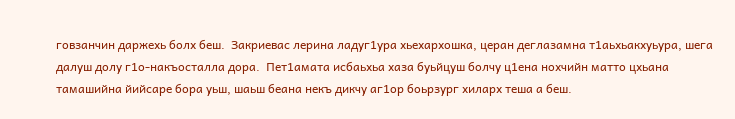говзанчин даржехь болх беш.  Закриевас лерина ладуг1ура хьехархошка, церан деглазамна т1аьхьакхуьура, шега далуш долу г1о-накъосталла дора.  Пет1амата исбаьхьа хаза буьйцуш болчу ц1ена нохчийн матто цхьана тамашийна йийсаре бора уьш, шаьш беана некъ дикчу аг1ор боьрзург хиларх теша а беш.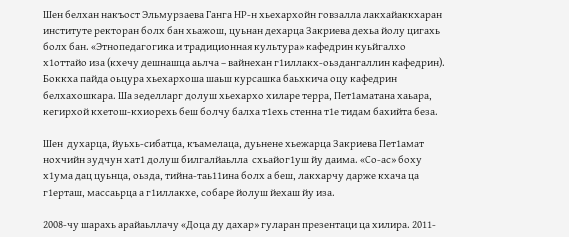Шен белхан накъост Эльмурзаева Ганга НР-н хьехархойн говзалла лакхайаккхаран институте ректоран болх бан хьажош, цуьнан дехарца Закриева дехьа йолу цигахь болх бан. «Этнопедагогика и традиционная культура» кафедрин куьйгалхо х1оттайо иза (кхечу дешнашца аьлча – вайнехан г1иллакх-оьздангаллин кафедрин). Боккха пайда оьцура хьехархоша шаьш курсашка баьхкича оцу кафедрин белхахошкара. Ша зеделларг долуш хьехархо хиларе терра, Пет1аматана хаьара, кегирхой кхетош-кхиорехь беш болчу балха т1ехь стенна т1е тидам бахийта беза.

Шен  духарца, йуьхь-сибатца, къамелаца, дуьнене хьежарца Закриева Пет1амат нохчийн зудчун хат1 долуш билгалйаьлла  схьайог1уш йу даима. «Со-ас» боху х1ума дац цуьнца, оьзда, тийна-таь11ина болх а беш, лакхарчу дарже кхача ца г1ерташ, массаьрца а г1иллакхе, собаре йолуш йехаш йу иза.

2008-чу шарахь арайаьллачу «Доца ду дахар» гуларан презентаци ца хилира. 2011-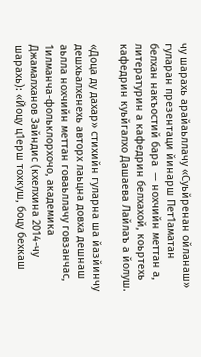чу шарахь арайаьллачу «Суьйренан ойланаш» гуларан презентаци йинарш Пет1аматан белхан накъостий бара  — нохчийн меттан а, литературин а кафедрин белхахой, коьртехь кафедрин куьйгалхо Дашаева Лайлаъ а йолуш.

«Доца ду дахар» стихийн гуларна ша йазйинчу дешхьалхенехь авторх лаьцна довха дешнаш аьлла нохчийн меттан говаьллачу говзанчас, 1илманча-фольклорхочо, академика Джамалханов Зайндис (кхелхина 2014-чу шарахь): «Йоцу ц1ерш тохкуш, боцу бехкаш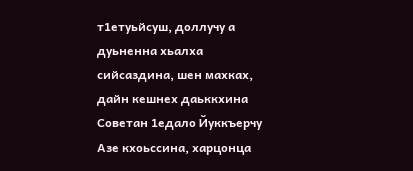т1етуьйсуш, доллучу а дуьненна хьалха сийсаздина, шен махках, дайн кешнех даьккхина Советан 1едало Йуккъерчу Азе кхоьссина, харцонца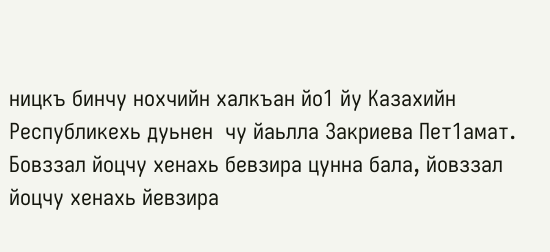ницкъ бинчу нохчийн халкъан йо1 йу Казахийн Республикехь дуьнен  чу йаьлла Закриева Пет1амат. Бовззал йоцчу хенахь бевзира цунна бала, йовззал йоцчу хенахь йевзира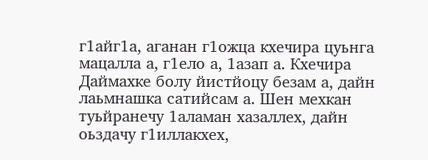г1айг1а, аганан г1ожца кхечира цуьнга мацалла а, г1ело а, 1азап а. Кхечира Даймахке болу йистйоцу безам а, дайн лаьмнашка сатийсам а. Шен мехкан туьйранечу 1аламан хазаллех, дайн оьздачу г1иллакхех,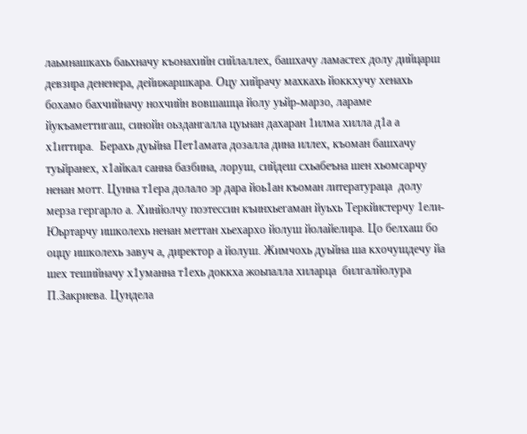лаьмнашкахь баьхначу къонахийн сийлаллех, башхачу ламастех долу дийцарш девзира дененера, дейижаршкара. Оцу хийрачу махкахь йоккхучу хенахь бохамо бахчийначу нохчийн вовшашца йолу уьйр-марзо, лараме йукъаметтигаш, синойн оьздангалла цуьнан дахаран 1илма хилла д1а а х1иттира.  Берахь дуьйна Пет1амата дозалла дина иллех, къоман башхачу туьйранех, х1айкал санна базбина, лоруш, сийдеш схьабеъна шен хьомсарчу ненан мотт. Цунна т1ера долало эр дара йоь1ан къоман литератураца  долу мерза гергарло а. Хинйолчу поэтессин къинхьегаман йуьхь Теркйистерчу 1ели-Юьртарчу ишколехь ненан меттан хьехархо йолуш йолайелира. Цо белхаш бо оццу ишколехь завуч а, директор а йолуш. Жимчохь дуьйна ша кхочушдечу йа шех тешийначу х1уманна т1ехь доккха жоьпалла хиларца  билгалйолура П.Закриева. Цундела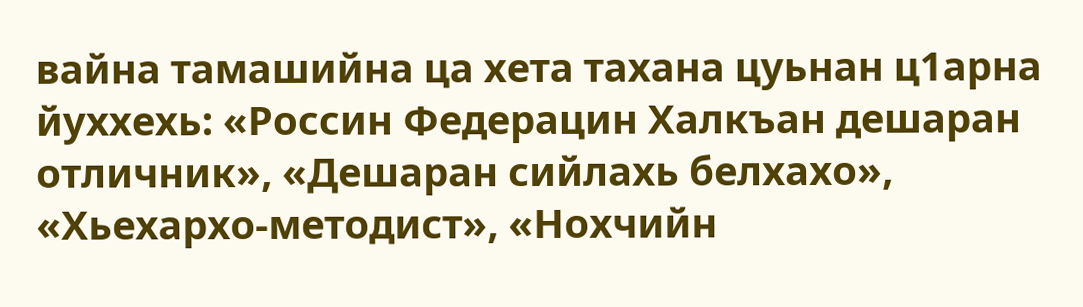вайна тамашийна ца хета тахана цуьнан ц1арна йуххехь: «Россин Федерацин Халкъан дешаран отличник», «Дешаран сийлахь белхахо», «Хьехархо-методист», «Нохчийн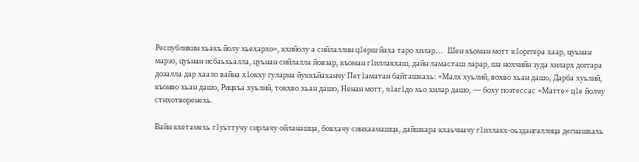Республикин хьакъ йолу хьехархо», кхийолу а сийлаллин ц1ерш йаха таро хилар…  Шен къоман мотт к1орггера хаар, цуьнан марзо, цуьнан исбаьхьалла, цуьнан сийлалла йовзар, къоман г1иллакхаш, дайн ламасташ ларар, ша нохчийн зуда хиларх доггара дозалла дар хаало вайна х1окху гуларна йуккъйаханчу Пет1аматан байташкахь: «Малх хуьлий, вохво хьан дашо, Дарба хуьлий, къонво хьан дашо, Рицкъа хуьлий, токхво хьан дашо, Ненан мотт, ч1аг1до хьо хилар дашо, — боху поэтессас «Матте» ц1е йолчу стихотворенехь.

Вайн кхетамехь г1уьттучу сирлачу ойланашца, бовхачу синхаамашца, дайшкара кхаьчначу г1иллакх-оьздангаллица дегнашкахь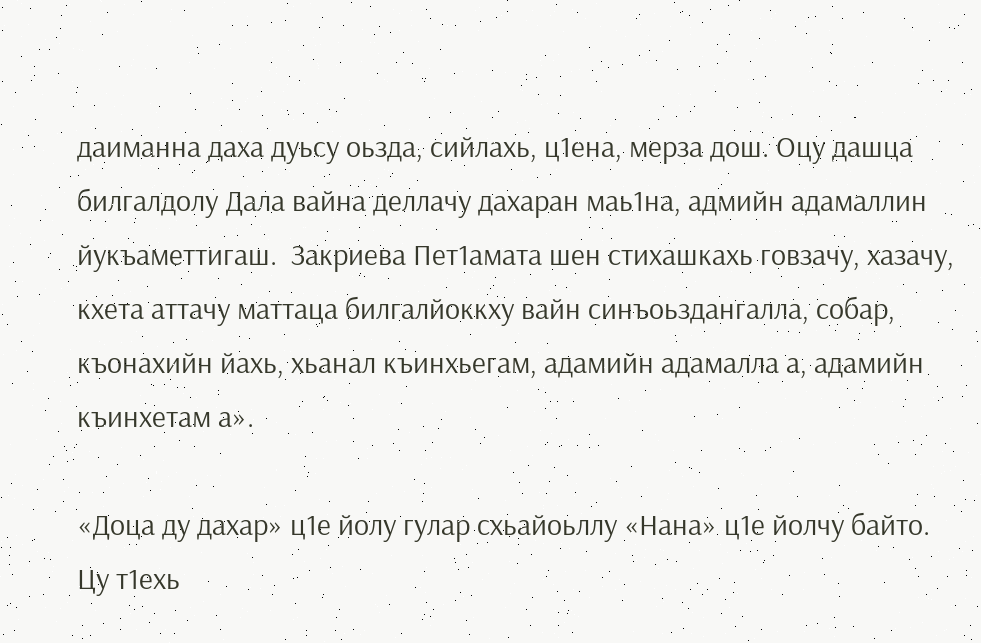даиманна даха дуьсу оьзда, сийлахь, ц1ена, мерза дош. Оцу дашца билгалдолу Дала вайна деллачу дахаран маь1на, адмийн адамаллин йукъаметтигаш.  Закриева Пет1амата шен стихашкахь говзачу, хазачу, кхета аттачу маттаца билгалйоккху вайн синъоьздангалла, собар, къонахийн йахь, хьанал къинхьегам, адамийн адамалла а, адамийн къинхетам а».

«Доца ду дахар» ц1е йолу гулар схьайоьллу «Нана» ц1е йолчу байто.  Цу т1ехь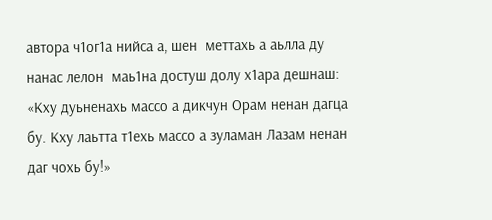автора ч1ог1а нийса а, шен  меттахь а аьлла ду нанас лелон  маь1на достуш долу х1ара дешнаш: «Кху дуьненахь массо а дикчун Орам ненан дагца бу. Кху лаьтта т1ехь массо а зуламан Лазам ненан даг чохь бу!»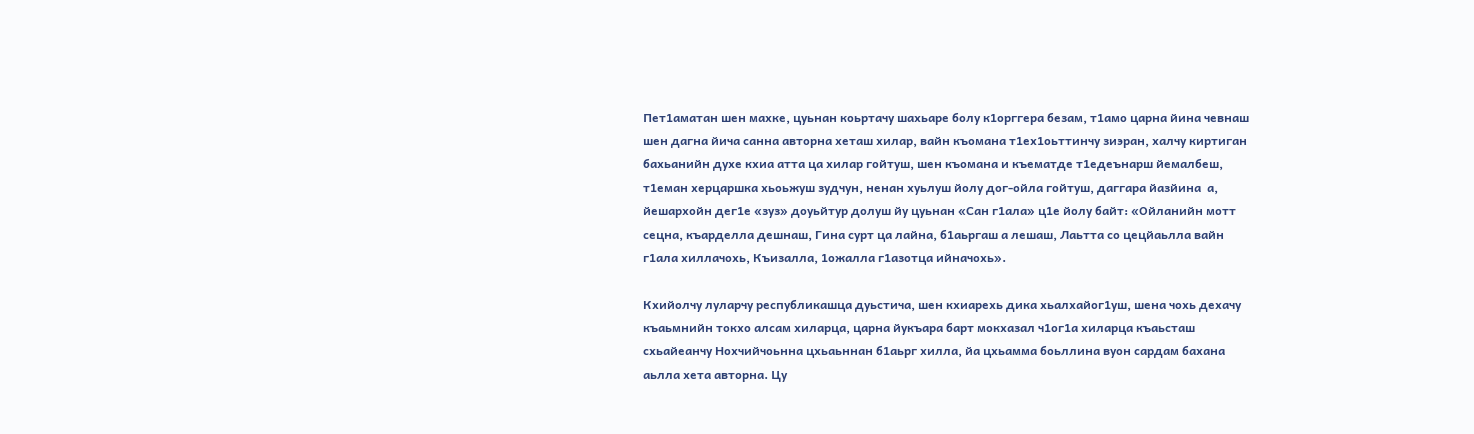Пет1аматан шен махке, цуьнан коьртачу шахьаре болу к1орггера безам, т1амо царна йина чевнаш шен дагна йича санна авторна хеташ хилар, вайн къомана т1ех1оьттинчу зиэран, халчу киртиган бахьанийн духе кхиа атта ца хилар гойтуш, шен къомана и къематде т1едеънарш йемалбеш, т1еман херцаршка хьоьжуш зудчун, ненан хуьлуш йолу дог-ойла гойтуш, даггара йазйина  а, йешархойн дег1е «зуз» доуьйтур долуш йу цуьнан «Сан г1ала» ц1е йолу байт: «Ойланийн мотт сецна, къарделла дешнаш, Гина сурт ца лайна, б1аьргаш а лешаш, Лаьтта со цецйаьлла вайн г1ала хиллачохь, Къизалла, 1ожалла г1азотца ийначохь».

Кхийолчу луларчу республикашца дуьстича, шен кхиарехь дика хьалхайог1уш, шена чохь дехачу къаьмнийн токхо алсам хиларца, царна йукъара барт мокхазал ч1ог1а хиларца къаьсташ схьайеанчу Нохчийчоьнна цхьаьннан б1аьрг хилла, йа цхьамма боьллина вуон сардам бахана аьлла хета авторна. Цу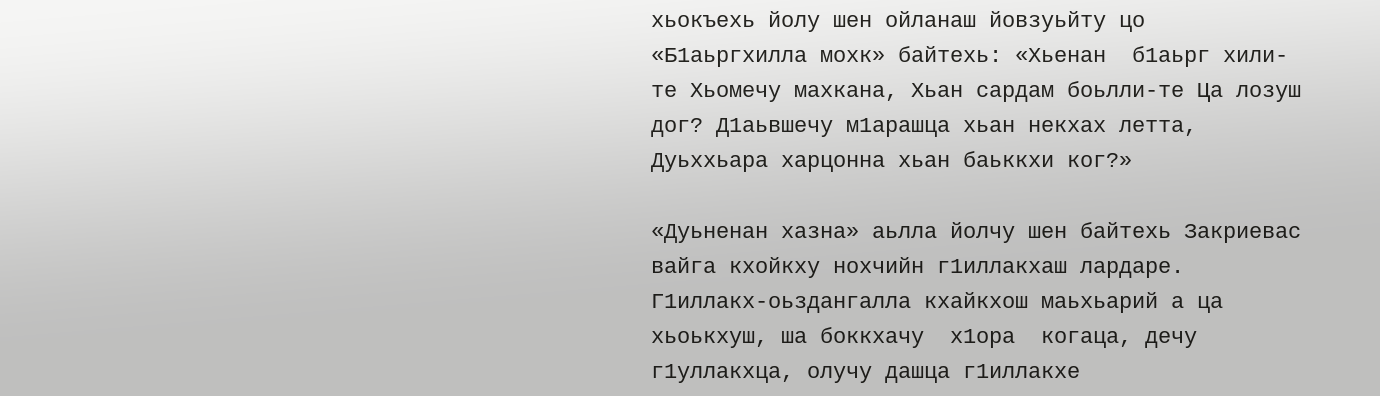хьокъехь йолу шен ойланаш йовзуьйту цо «Б1аьргхилла мохк» байтехь: «Хьенан  б1аьрг хили-те Хьомечу махкана, Хьан сардам боьлли-те Ца лозуш дог? Д1аьвшечу м1арашца хьан некхах летта, Дуьххьара харцонна хьан баьккхи ког?»

«Дуьненан хазна» аьлла йолчу шен байтехь Закриевас вайга кхойкху нохчийн г1иллакхаш лардаре. Г1иллакх-оьздангалла кхайкхош маьхьарий а ца хьоькхуш, ша боккхачу  х1ора  когаца, дечу г1уллакхца, олучу дашца г1иллакхе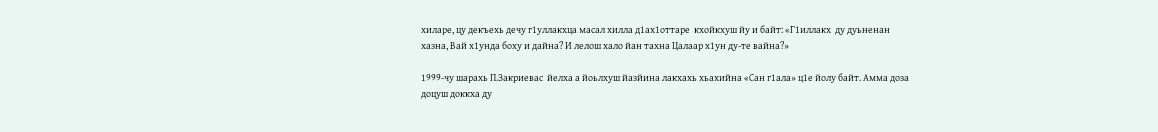хиларе, цу декъехь дечу г1уллакхца масал хилла д1ах1оттаре  кхойкхуш йу и байт: «Г1иллакх  ду дуьненан хазна, Вай х1унда боху и дайна? И лелош хало йан тахна Цалаар х1ун ду-те вайна?»

1999-чу шарахь П.Закриевас  йелха а йоьлхуш йазйина лакхахь хьахийна «Сан г1ала» ц1е йолу байт. Амма доза доцуш доккха ду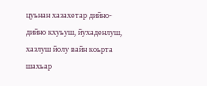цуьнан хазахетар дийно-дийно кхуьуш, йухаденлуш, хазлуш йолу вайн коьрта шахьар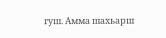гуш. Амма шахьарш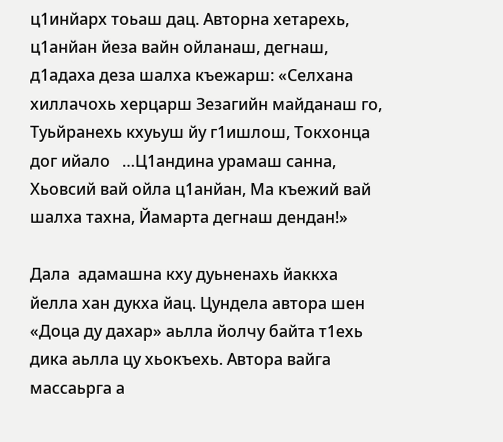ц1инйарх тоьаш дац. Авторна хетарехь, ц1анйан йеза вайн ойланаш, дегнаш, д1адаха деза шалха къежарш: «Селхана хиллачохь херцарш Зезагийн майданаш го, Туьйранехь кхуьуш йу г1ишлош, Токхонца дог ийало   …Ц1андина урамаш санна, Хьовсий вай ойла ц1анйан, Ма къежий вай шалха тахна, Йамарта дегнаш дендан!»

Дала  адамашна кху дуьненахь йаккха йелла хан дукха йац. Цундела автора шен  «Доца ду дахар» аьлла йолчу байта т1ехь  дика аьлла цу хьокъехь. Автора вайга массаьрга а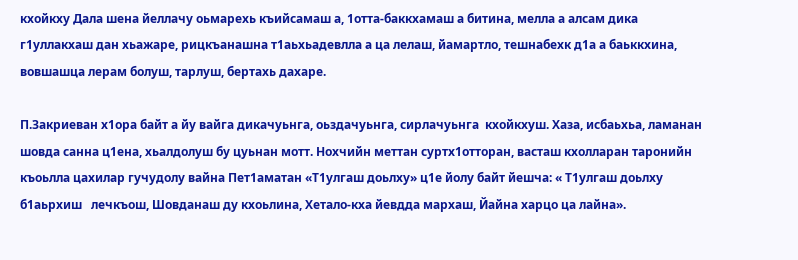кхойкху Дала шена йеллачу оьмарехь къийсамаш а, 1отта-баккхамаш а битина, мелла а алсам дика г1уллакхаш дан хьажаре, рицкъанашна т1аьхьадевлла а ца лелаш, йамартло, тешнабехк д1а а баьккхина, вовшашца лерам болуш, тарлуш, бертахь дахаре.

П.Закриеван х1ора байт а йу вайга дикачуьнга, оьздачуьнга, сирлачуьнга  кхойкхуш. Хаза, исбаьхьа, ламанан шовда санна ц1ена, хьалдолуш бу цуьнан мотт. Нохчийн меттан суртх1отторан, васташ кхолларан таронийн къоьлла цахилар гучудолу вайна Пет1аматан «Т1улгаш доьлху» ц1е йолу байт йешча: « Т1улгаш доьлху   б1аьрхиш   лечкъош, Шовданаш ду кхоьлина, Хетало-кха йевдда мархаш, Йайна харцо ца лайна».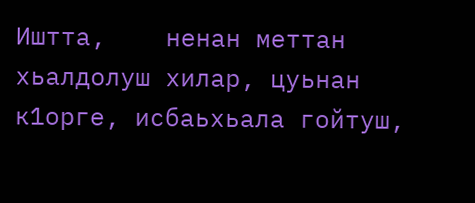Иштта,    ненан меттан хьалдолуш хилар, цуьнан к1орге, исбаьхьала гойтуш,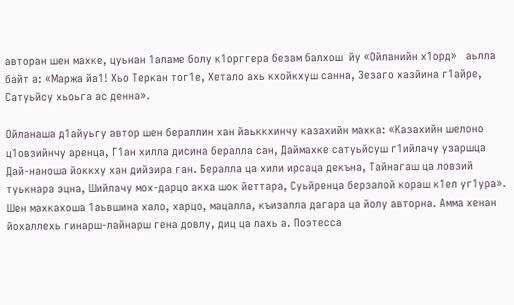авторан шен махке, цуьнан 1аламе болу к1орггера безам балхош  йу «Ойланийн х1орд»   аьлла байт а: «Маржа йа1! Хьо Теркан тог1е, Хетало ахь кхойкхуш санна, Зезаго хазйина г1айре, Сатуьйсу хьоьга ас денна».

Ойланаша д1айуьгу автор шен бераллин хан йаьккхинчу казахийн махка: «Казахийн шелоно ц1овзийнчу аренца, Г1ан хилла дисина бералла сан, Даймахке сатуьйсуш г1ийлачу узаршца Дай-наноша йоккху хан дийзира ган. Бералла ца хили ирсаца декъна, Тайнагаш ца ловзий туькнара эцна, Шийлачу мох-дарцо акха шок йеттара, Суьйренца берзалой кораш к1ел уг1ура».  Шен махкахоша 1аьвшина хало, харцо, мацалла, къизалла дагара ца йолу авторна. Амма хенан йохаллехь гинарш-лайнарш гена довлу, диц ца лахь а. Поэтесса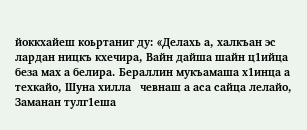йоккхайеш коьртаниг ду: «Делахь а, халкъан эс лардан ницкъ кхечира, Вайн дайша шайн ц1ийца беза мах а белира. Бераллин мукъамаша х1инца а техкайо, Шуна хилла   чевнаш а аса сайца лелайо, Заманан тулг1еша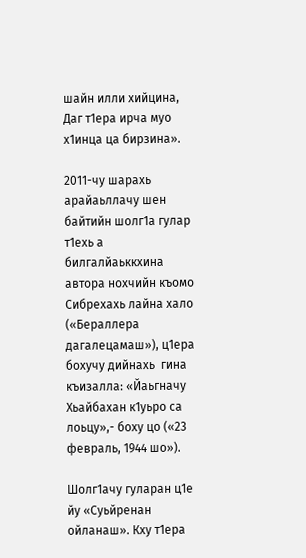шайн илли хийцина,  Даг т1ера ирча муо  х1инца ца бирзина».

2011-чу шарахь арайаьллачу шен байтийн шолг1а гулар т1ехь а билгалйаьккхина автора нохчийн къомо Сибрехахь лайна хало («Бераллера дагалецамаш»), ц1ера бохучу дийнахь  гина  къизалла: «Йаьгначу Хьайбахан к1уьро са лоьцу»,- боху цо («23 февраль, 1944 шо»).

Шолг1ачу гуларан ц1е йу «Суьйренан ойланаш». Кху т1ера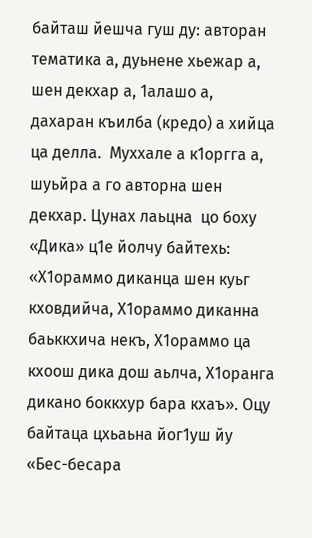байташ йешча гуш ду: авторан тематика а, дуьнене хьежар а,  шен декхар а, 1алашо а, дахаран къилба (кредо) а хийца ца делла.  Муххале а к1оргга а, шуьйра а го авторна шен декхар. Цунах лаьцна  цо боху «Дика» ц1е йолчу байтехь: «Х1ораммо диканца шен куьг кховдийча, Х1ораммо диканна баьккхича некъ, Х1ораммо ца кхоош дика дош аьлча, Х1оранга дикано боккхур бара кхаъ». Оцу  байтаца цхьаьна йог1уш йу «Бес-бесара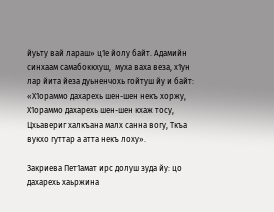йуьту вай лараш» ц1е йолу байт. Адамийн синхаам самабоккхуш,  муха ваха веза, х1ун лар йита йеза дуьненчохь гойтуш йу и байт: «Х1ораммо дахарехь шен-шен некъ хоржу, Х1ораммо дахарехь шен-шен кхаж тосу, Цхьавериг халкъана малх санна вогу, Ткъа вукхо гуттар а атта некъ лоху».

Закриева Пет1амат ирс долуш зуда йу: цо дахарехь хаьржина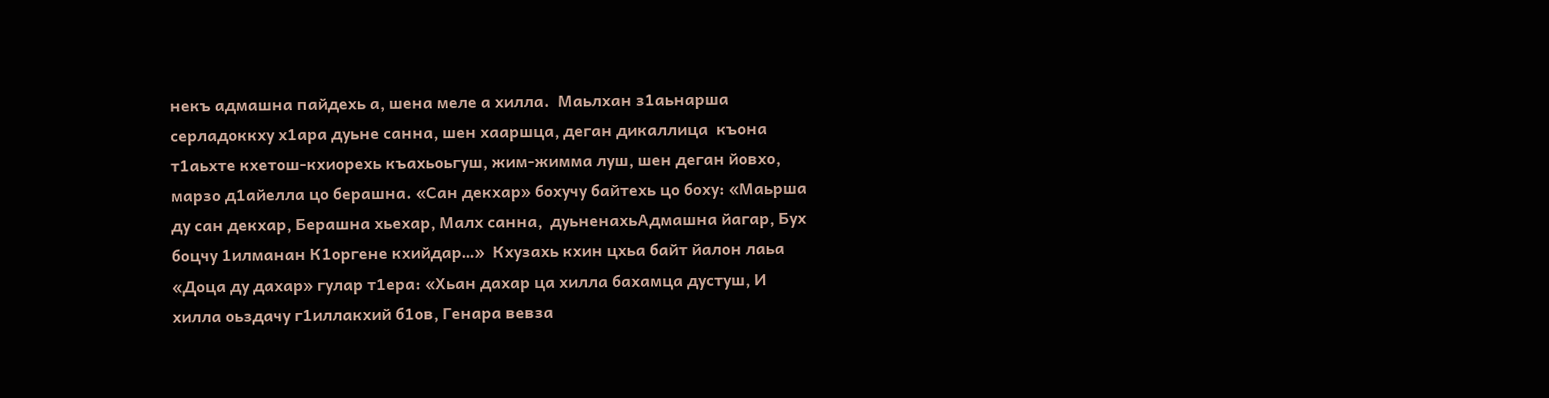некъ адмашна пайдехь а, шена меле а хилла.  Маьлхан з1аьнарша серладоккху х1ара дуьне санна, шен хааршца, деган дикаллица  къона т1аьхте кхетош-кхиорехь къахьоьгуш, жим-жимма луш, шен деган йовхо, марзо д1айелла цо берашна. «Сан декхар» бохучу байтехь цо боху: «Маьрша ду сан декхар, Берашна хьехар, Малх санна,  дуьненахьАдмашна йагар, Бух боцчу 1илманан К1оргене кхийдар…»  Кхузахь кхин цхьа байт йалон лаьа «Доца ду дахар» гулар т1ера: «Хьан дахар ца хилла бахамца дустуш, И хилла оьздачу г1иллакхий б1ов, Генара вевза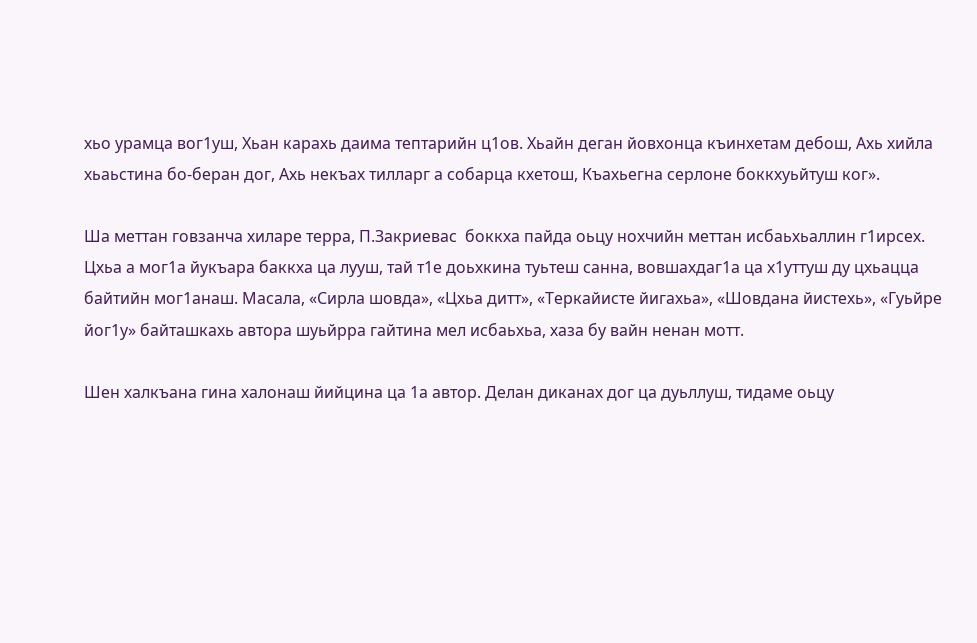хьо урамца вог1уш, Хьан карахь даима тептарийн ц1ов. Хьайн деган йовхонца къинхетам дебош, Ахь хийла хьаьстина бо-беран дог, Ахь некъах тилларг а собарца кхетош, Къахьегна серлоне боккхуьйтуш ког».

Ша меттан говзанча хиларе терра, П.Закриевас  боккха пайда оьцу нохчийн меттан исбаьхьаллин г1ирсех. Цхьа а мог1а йукъара баккха ца лууш, тай т1е доьхкина туьтеш санна, вовшахдаг1а ца х1уттуш ду цхьацца байтийн мог1анаш. Масала, «Сирла шовда», «Цхьа дитт», «Теркайисте йигахьа», «Шовдана йистехь», «Гуьйре йог1у» байташкахь автора шуьйрра гайтина мел исбаьхьа, хаза бу вайн ненан мотт.

Шен халкъана гина халонаш йийцина ца 1а автор. Делан диканах дог ца дуьллуш, тидаме оьцу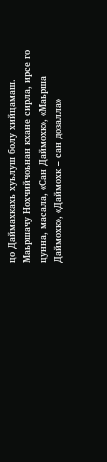цо Даймахкахь хуьлуш болу хийцамаш.  Маьршачу Нохчийчоьнан кхане сирла, ирсе го цунна, масала, «Сан Даймохк», «Маьрша Даймохк», «Даймохк – сан дозалла»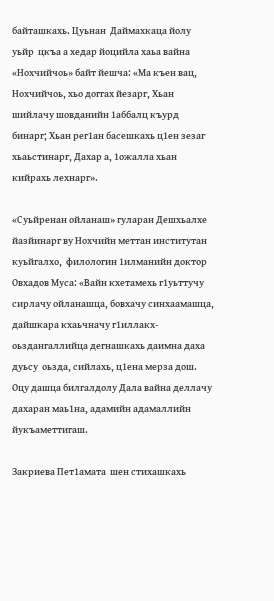байташкахь. Цуьнан  Даймахкаца йолу уьйр  цкъа а хедар йоцийла хаьа вайна  «Нохчийчоь» байт йешча: «Ма къен вац, Нохчийчоь, хьо доггах йезарг, Хьан шийлачу шовданийн 1аббалц къурд бинарг; Хьан рег1ан басешкахь ц1ен зезаг хьаьстинарг, Дахар а, 1ожалла хьан кийрахь лехнарг».

«Суьйренан ойланаш» гуларан Дешхьалхе йазйинарг ву Нохчийн меттан институтан куьйгалхо,  филологин 1илманийн доктор Овхадов Муса: «Вайн кхетамехь г1уьттучу сирлачу ойланашца, бовхачу синхаамашца, дайшкара кхаьчначу г1иллакх-оьздангаллийца дегнашкахь даимна даха дуьсу  оьзда, сийлахь, ц1ена мерза дош. Оцу дашца билгалдолу Дала вайна деллачу дахаран маь1на, адамийн адамаллийн йукъаметтигаш.

Закриева Пет1амата  шен стихашкахь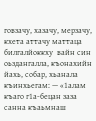говзачу, хазачу, мерзачу, кхета аттачу маттаца билгалйоккху  вайн син оьздангалла, къонахийн йахь, собар, хьанала къинхьегам: — «1алам къаго г1а-бецан заза санна къаьмнаш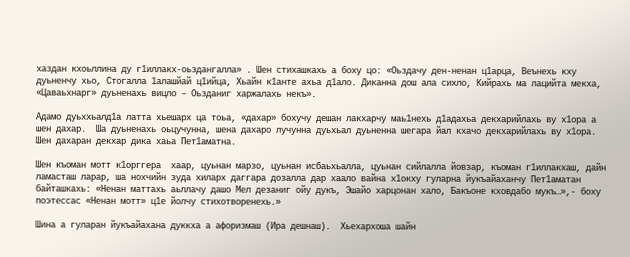хаздан кхоьллина ду г1иллакх-оьздангалла» . Шен стихашкахь а боху цо: «Оьздачу ден-ненан ц1арца, Веънехь кху дуьненчу хьо, Стогалла 1алашйай ц1ийца, Хьайн к1анте ахьа д1ало. Диканна дош ала сихло, Кийрахь ма лацийта мекха, «Цаваьхнарг» дуьненахь вицло – Оьзданиг харжалахь некъ».

Адамо дуьххьалд1а латта хьешарх ца тоьа, «дахар» бохучу дешан лакхарчу маь1нехь д1адахьа декхарийлахь ву х1ора а шен дахар.  Ша дуьненахь оьцучунна, шена дахаро лучунна дуьхьал дуьненна шегара йал кхачо декхарийлахь ву х1ора. Шен дахаран декхар дика хаьа Пет1аматна.

Шен къоман мотт к1орггера  хаар, цуьнан марзо, цуьнан исбаьхьалла, цуьнан сийлалла йовзар, къоман г1иллакхаш, дайн ламасташ ларар, ша нохчийн зуда хиларх даггара дозалла дар хаало вайна х1окху гуларна йукъайаханчу Пет1аматан байташкахь: «Ненан маттахь аьллачу дашо Мел дезаниг ойу дукъ, Эшайо харцонан хало, Бакъоне кховдабо мукъ…»,- боху поэтессас «Ненан мотт» ц1е йолчу стихотворенехь.»

Шина а гуларан йукъайахана дуккха а афоризмаш (Ира дешнаш).  Хьехархоша шайн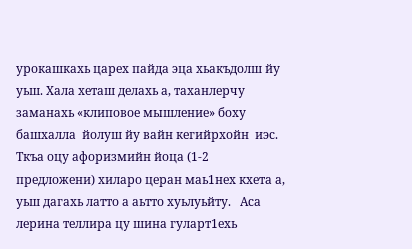урокашкахь царех пайда эца хьакъдолш йу уьш. Хала хеташ делахь а, таханлерчу заманахь «клиповое мышление» боху башхалла  йолуш йу вайн кегийрхойн  иэс. Ткъа оцу афоризмийн йоца (1-2 предложени) хиларо церан маь1нех кхета а, уьш дагахь латто а аьтто хуьлуьйту.   Аса лерина теллира цу шина гуларт1ехь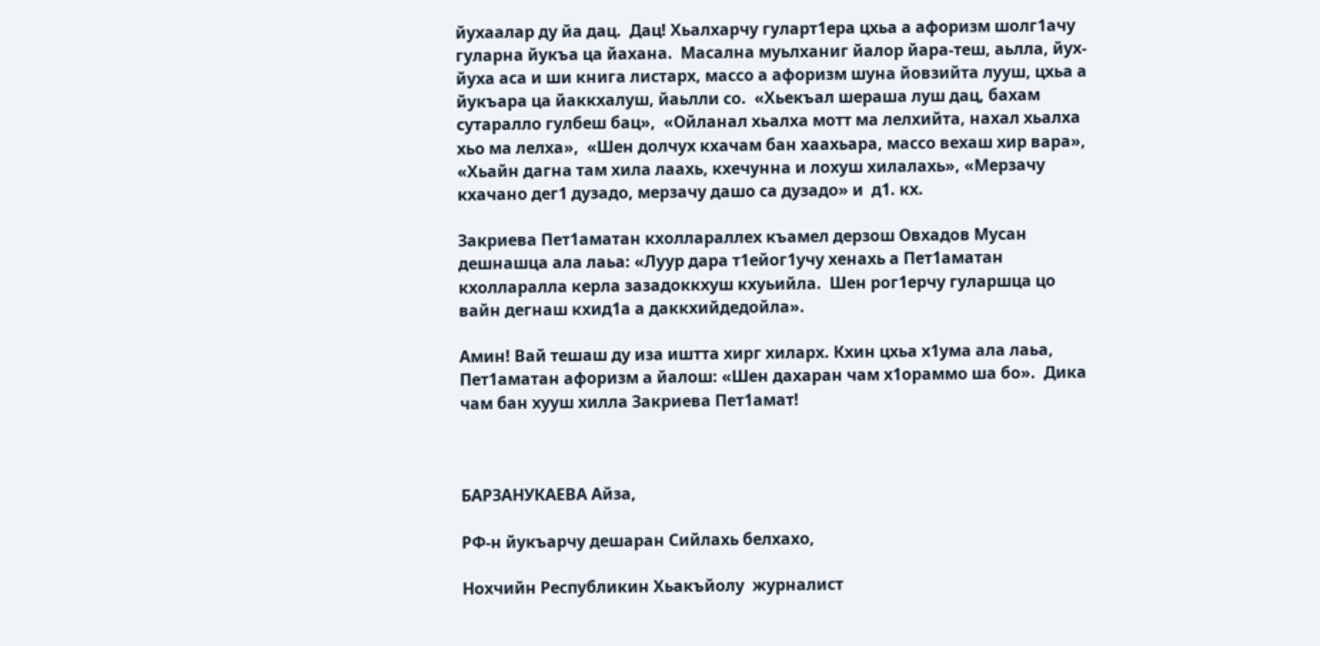йухаалар ду йа дац.  Дац! Хьалхарчу гуларт1ера цхьа а афоризм шолг1ачу гуларна йукъа ца йахана.  Масална муьлханиг йалор йара-теш, аьлла, йух-йуха аса и ши книга листарх, массо а афоризм шуна йовзийта лууш, цхьа а йукъара ца йаккхалуш, йаьлли со.  «Хьекъал шераша луш дац, бахам сутаралло гулбеш бац»,  «Ойланал хьалха мотт ма лелхийта, нахал хьалха хьо ма лелха»,  «Шен долчух кхачам бан хаахьара, массо вехаш хир вара», «Хьайн дагна там хила лаахь, кхечунна и лохуш хилалахь», «Мерзачу кхачано дег1 дузадо, мерзачу дашо са дузадо» и  д1. кх.

Закриева Пет1аматан кхоллараллех къамел дерзош Овхадов Мусан дешнашца ала лаьа: «Луур дара т1ейог1учу хенахь а Пет1аматан кхолларалла керла зазадоккхуш кхуьийла.  Шен рог1ерчу гуларшца цо вайн дегнаш кхид1а а даккхийдедойла».

Амин! Вай тешаш ду иза иштта хирг хиларх. Кхин цхьа х1ума ала лаьа, Пет1аматан афоризм а йалош: «Шен дахаран чам х1ораммо ша бо».  Дика чам бан хууш хилла Закриева Пет1амат!



БАРЗАНУКАЕВА Айза,

РФ-н йукъарчу дешаран Сийлахь белхахо,

Нохчийн Республикин Хьакъйолу  журналист